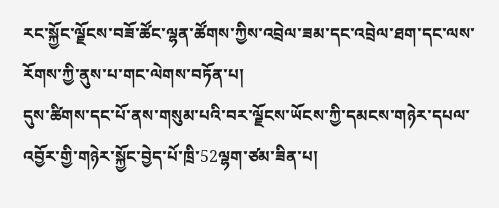རང་སྐྱོང་ལྗོངས་བཟོ་ཚོང་ལྷན་ཚོགས་ཀྱིས་འབྲེལ་ཟམ་དང་འབྲེལ་ཐག་དང་ལས་རོགས་ཀྱི་ནུས་པ་གང་ལེགས་བཏོན་པ།
དུས་ཚིགས་དང་པོ་ནས་གསུམ་པའི་བར་ལྗོངས་ཡོངས་ཀྱི་དམངས་གཉེར་དཔལ་འབྱོར་གྱི་གཉེར་སྐྱོང་བྱེད་པོ་ཁྲི་52ལྷག་ཙམ་ཟིན་པ།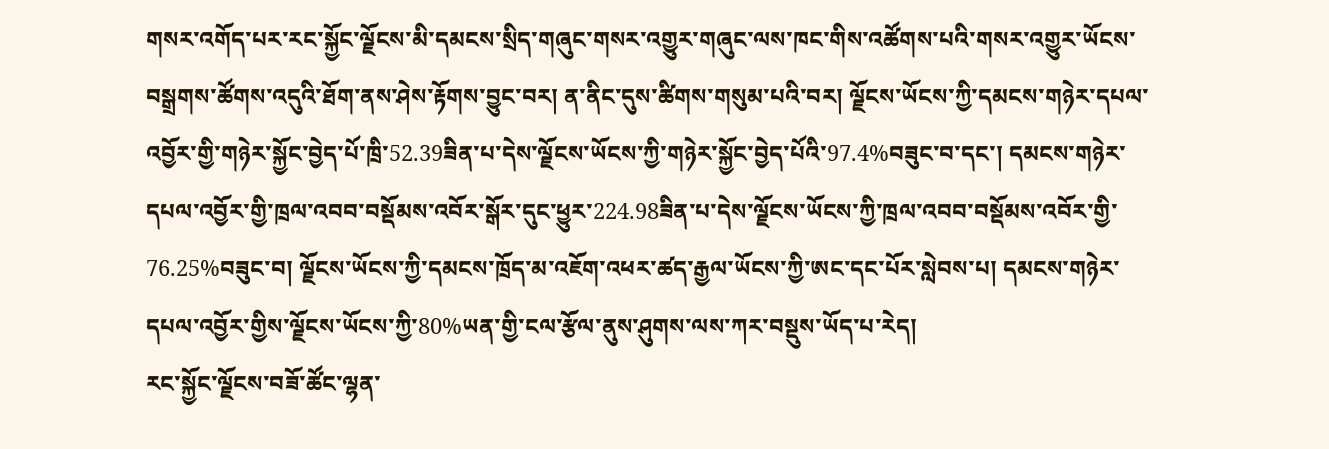གསར་འགོད་པར་རང་སྐྱོང་ལྗོངས་མི་དམངས་སྲིད་གཞུང་གསར་འགྱུར་གཞུང་ལས་ཁང་གིས་འཚོགས་པའི་གསར་འགྱུར་ཡོངས་བསྒྲགས་ཚོགས་འདུའི་ཐོག་ནས་ཤེས་རྟོགས་བྱུང་བར། ན་ནིང་དུས་ཚིགས་གསུམ་པའི་བར། ལྗོངས་ཡོངས་ཀྱི་དམངས་གཉེར་དཔལ་འབྱོར་གྱི་གཉེར་སྐྱོང་བྱེད་པོ་ཁྲི་52.39ཟིན་པ་དེས་ལྗོངས་ཡོངས་ཀྱི་གཉེར་སྐྱོང་བྱེད་པོའི་97.4%བཟུང་བ་དང་། དམངས་གཉེར་དཔལ་འབྱོར་གྱི་ཁྲལ་འབབ་བསྡོམས་འབོར་སྒོར་དུང་ཕྱུར་224.98ཟིན་པ་དེས་ལྗོངས་ཡོངས་ཀྱི་ཁྲལ་འབབ་བསྡོམས་འབོར་གྱི་76.25%བཟུང་བ། ལྗོངས་ཡོངས་ཀྱི་དམངས་ཁྲོད་མ་འཇོག་འཕར་ཚད་རྒྱལ་ཡོངས་ཀྱི་ཨང་དང་པོར་སླེབས་པ། དམངས་གཉེར་དཔལ་འབྱོར་གྱིས་ལྗོངས་ཡོངས་ཀྱི་80%ཡན་གྱི་ངལ་རྩོལ་ནུས་ཤུགས་ལས་ཀར་བསྡུས་ཡོད་པ་རེད།
རང་སྐྱོང་ལྗོངས་བཟོ་ཚོང་ལྷན་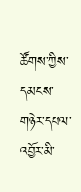ཚོགས་ཀྱིས་དམངས་གཉེར་དཔལ་འབྱོར་མི་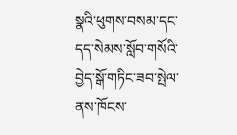སྣའི་ཕུགས་བསམ་དང་དད་སེམས་སློབ་གསོའི་བྱེད་སྒོ་གཏིང་ཟབ་སྤེལ་ནས་ཁོངས་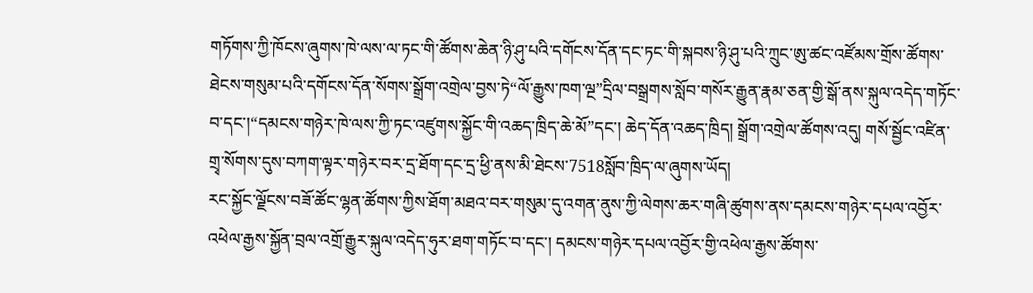གཏོགས་ཀྱི་ཁོངས་ཞུགས་ཁེ་ལས་ལ་ཏང་གི་ཚོགས་ཆེན་ཉི་ཤུ་པའི་དགོངས་དོན་དང་ཏང་གི་སྐབས་ཉི་ཤུ་པའི་ཀྲུང་ཨུ་ཚང་འཛོམས་གྲོས་ཚོགས་ཐེངས་གསུམ་པའི་དགོངས་དོན་སོགས་སྒྲོག་འགྲེལ་བྱས་ཏེ“ལོ་རྒྱུས་ཁག་ལྔ”དྲིལ་བསྒྲགས་སློབ་གསོར་རྒྱུན་རྣམ་ཅན་གྱི་སྒོ་ནས་སྐུལ་འདེད་གཏོང་བ་དང་།“དམངས་གཉེར་ཁེ་ལས་ཀྱི་ཏང་འཛུགས་སྐྱོང་གི་འཆད་ཁྲིད་ཆེ་མོ”དང་། ཆེད་དོན་འཆད་ཁྲིད། སྒྲོག་འགྲེལ་ཚོགས་འདུ། གསོ་སྦྱོང་འཛིན་གྲྭ་སོགས་དུས་བཀག་ལྟར་གཉེར་བར་དྲ་ཐོག་དང་དྲ་ཕྱི་ནས་མི་ཐེངས་7518སློབ་ཁྲིད་ལ་ཞུགས་ཡོད།
རང་སྐྱོང་ལྗོངས་བཟོ་ཚོང་ལྷན་ཚོགས་ཀྱིས་ཐོག་མཐའ་བར་གསུམ་དུ་འགན་ནུས་ཀྱི་ལེགས་ཆར་གཞི་ཚུགས་ནས་དམངས་གཉེར་དཔལ་འབྱོར་འཕེལ་རྒྱས་སྐྱོན་བྲལ་འགྲོ་རྒྱུར་སྐུལ་འདེད་ཧུར་ཐག་གཏོང་བ་དང་། དམངས་གཉེར་དཔལ་འབྱོར་གྱི་འཕེལ་རྒྱས་ཚོགས་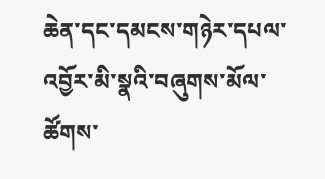ཆེན་དང་དམངས་གཉེར་དཔལ་འབྱོར་མི་སྣའི་བཞུགས་མོལ་ཚོགས་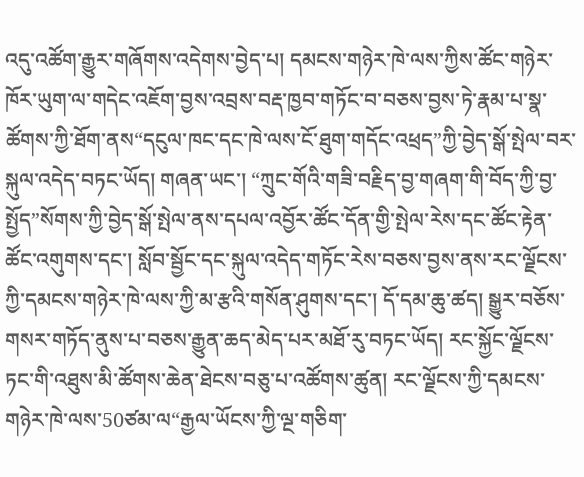འདུ་འཚོག་རྒྱུར་གཞོགས་འདེགས་བྱེད་པ། དམངས་གཉེར་ཁེ་ལས་ཀྱིས་ཚོང་གཉེར་ཁོར་ཡུག་ལ་གདེང་འཇོག་བྱས་འབྲས་བརྡ་ཁྱབ་གཏོང་བ་བཅས་བྱས་ཏེ་རྣམ་པ་སྣ་ཚོགས་ཀྱི་ཐོག་ནས“དངུལ་ཁང་དང་ཁེ་ལས་ངོ་ཐུག་གདོང་འཕྲད”ཀྱི་བྱེད་སྒོ་སྤེལ་བར་སྐུལ་འདེད་བཏང་ཡོད། གཞན་ཡང་། “ཀྲུང་གོའི་གཟི་བརྗིད་བྱ་གཞག་གི་བོད་ཀྱི་བྱ་སྤྱོད”སོགས་ཀྱི་བྱེད་སྒོ་སྤེལ་ནས་དཔལ་འབྱོར་ཚོང་དོན་གྱི་སྤེལ་རེས་དང་ཚོང་རྟེན་ཚོང་འགུགས་དང་། སློབ་སྦྱོང་དང་སྐུལ་འདེད་གཏོང་རེས་བཅས་བྱས་ནས་རང་ལྗོངས་ཀྱི་དམངས་གཉེར་ཁེ་ལས་ཀྱི་མ་རྩའི་གསོན་ཤུགས་དང་། དོ་དམ་ཆུ་ཚད། སྒྱུར་བཅོས་གསར་གཏོད་ནུས་པ་བཅས་རྒྱུན་ཆད་མེད་པར་མཐོ་རུ་བཏང་ཡོད། རང་སྐྱོང་ལྗོངས་ཏང་གི་འཐུས་མི་ཚོགས་ཆེན་ཐེངས་བཅུ་པ་འཚོགས་ཚུན། རང་ལྗོངས་ཀྱི་དམངས་གཉེར་ཁེ་ལས་50ཙམ་ལ“རྒྱལ་ཡོངས་ཀྱི་ལྔ་གཅིག་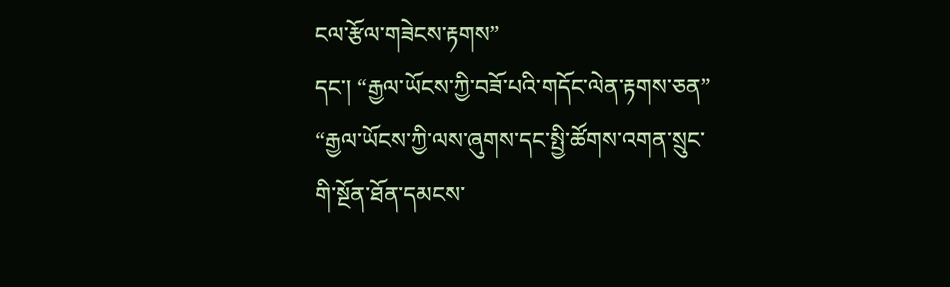ངལ་རྩོལ་གཟེངས་རྟགས”
དང་། “རྒྱལ་ཡོངས་ཀྱི་བཟོ་པའི་གདོང་ལེན་རྟགས་ཅན” “རྒྱལ་ཡོངས་ཀྱི་ལས་ཞུགས་དང་སྤྱི་ཚོགས་འགན་སྲུང་གི་སྔོན་ཐོན་དམངས་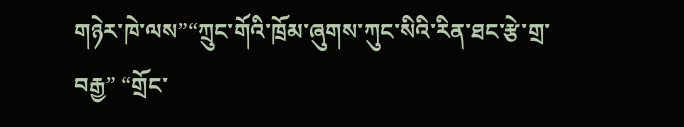གཉེར་ཁེ་ལས”“ཀྲུང་གོའི་ཁྲོམ་ཞུགས་ཀུང་སིའི་རིན་ཐང་རྩེ་གྲ་བརྒྱ” “གྲོང་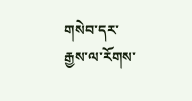གསེབ་དར་རྒྱས་ལ་རོགས་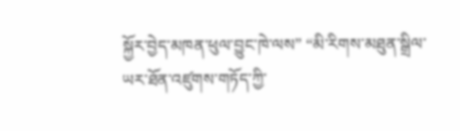སྐྱོར་བྱེད་མཁན་ཕུལ་བྱུང་ཁེ་ལས” “མི་རིགས་མཐུན་སྒྲིལ་ཡར་ཐོན་འཛུགས་གཏོད་ཀྱི་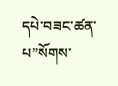དཔེ་བཟང་ཚན་པ”སོགས་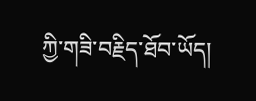ཀྱི་གཟི་བརྗིད་ཐོབ་ཡོད།